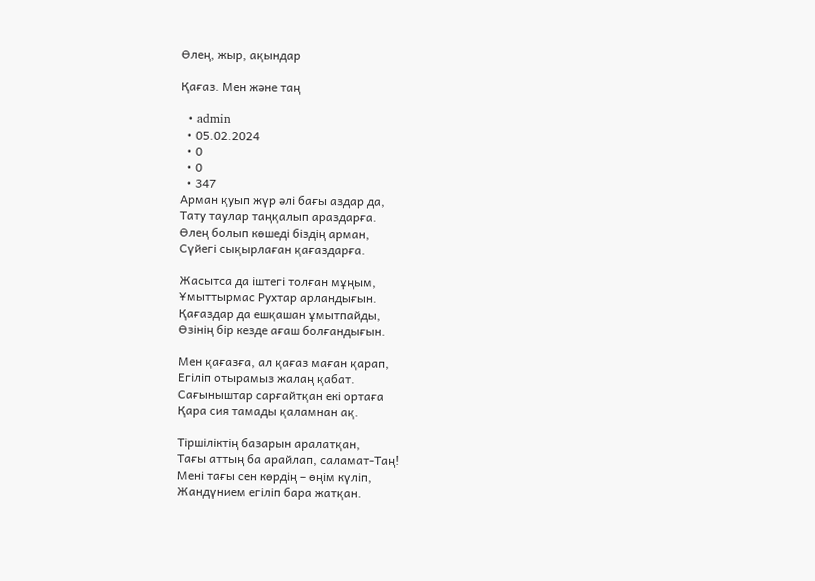Өлең, жыр, ақындар

Қағаз. Мен және таң

  • admin
  • 05.02.2024
  • 0
  • 0
  • 347
Арман қуып жүр әлі бағы аздар да,
Тату таулар таңқалып араздарға.
Өлең болып көшеді біздің арман,
Сүйегі сықырлаған қағаздарға.

Жасытса да іштегі толған мұңым,
Ұмыттырмас Рухтар арландығын.
Қағаздар да ешқашан ұмытпайды,
Өзінің бір кезде ағаш болғандығын.

Мен қағазға, ал қағаз маған қарап,
Егіліп отырамыз жалаң қабат.
Сағыныштар сарғайтқан екі ортаға
Қара сия тамады қаламнан ақ.

Тіршіліктің базарын аралатқан,
Тағы аттың ба арайлап, саламат-Таң!
Мені тағы сен көрдің – өңім күліп,
Жандүнием егіліп бара жатқан.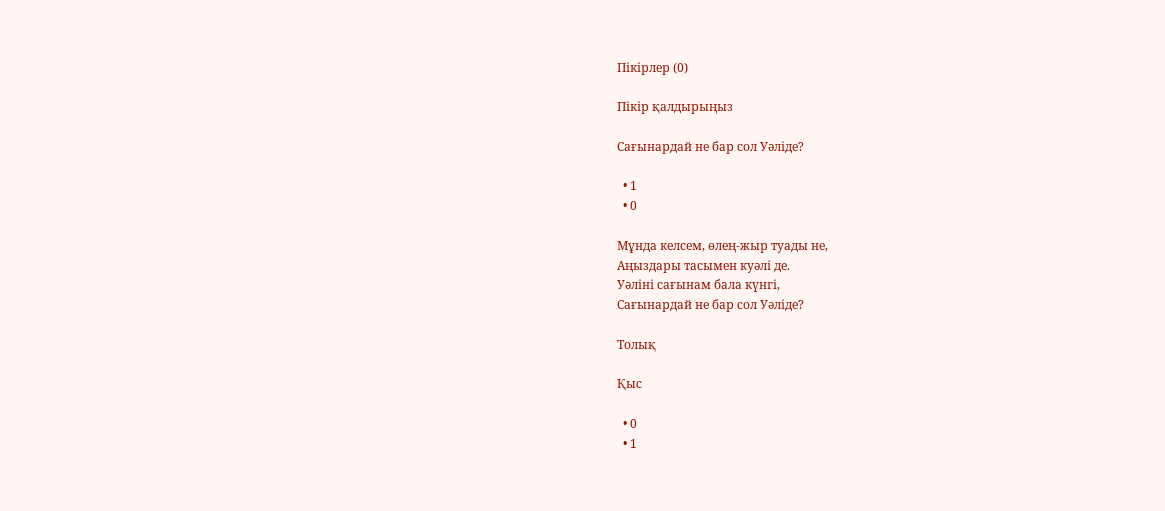Пікірлер (0)

Пікір қалдырыңыз

Сағынардай не бар сол Уәліде?

  • 1
  • 0

Мұнда келсем, өлең-жыр туады не,
Аңыздары тасымен куәлі де.
Уәліні сағынам бала күнгі,
Сағынардай не бар сол Уәліде?

Толық

Қыс

  • 0
  • 1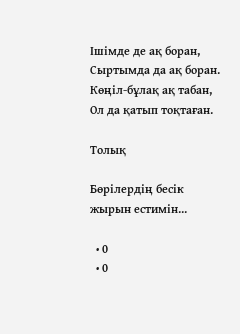Ішімде де ақ боран,
Сыртымда да ақ боран.
Көңіл-бұлақ ақ табан,
Ол да қатып тоқтаған.

Толық

Бөрілердің бесік жырын естимін...

  • 0
  • 0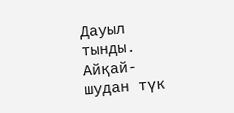Дауыл тынды. Айқай-шудан түк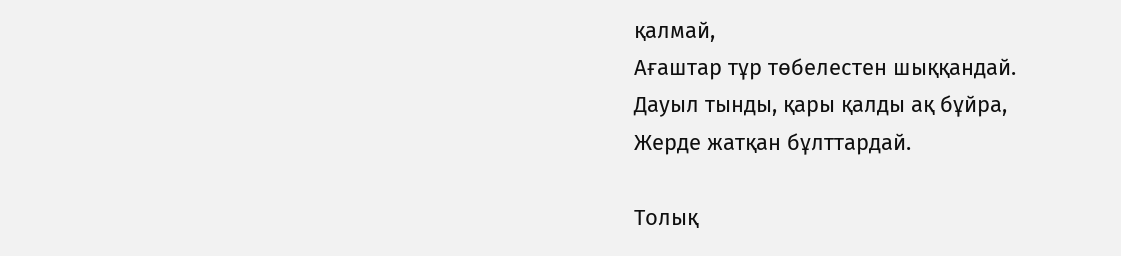қалмай,
Ағаштар тұр төбелестен шыққандай.
Дауыл тынды, қары қалды ақ бұйра,
Жерде жатқан бұлттардай.

Толық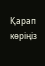Қарап көріңіз